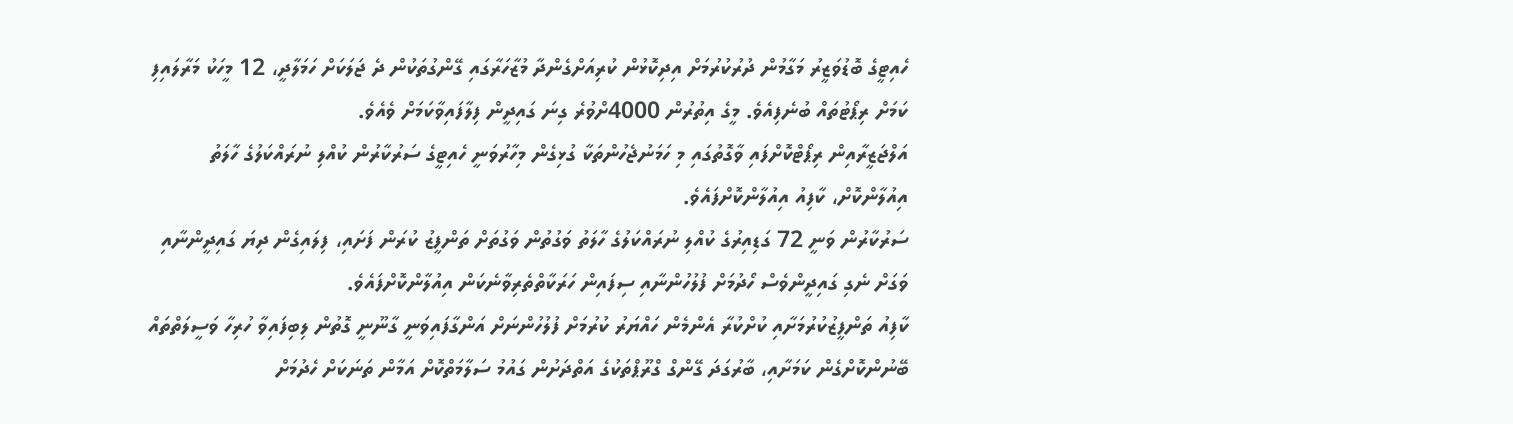ހެއިޓީގެ ބޮޑުވަޒީރު މަގާމުން ދުރުކުރުމަށް އިދިކޮޅުން ކުރިއަށްގެންދާ މުޒާހަރާގައި ގޭންގުތަކުން ދެ ޖަލަކަށް ހަމަލާދީ، 12 މީހަކު މަރާލައިފި ކަމަށް ރިޕޯޓުތައް ބުނެފިއެވެ. މީގެ އިތުރުން 4000ށްވުރެ ގިނަ ގައިދީން ފިލާފައިވާކަމަށް ވެއެވެ.
އަލްޖަޒީރާއިން ރިޕޯޓްކޮށްފައި ވާގޮތުގައި މި ހަމަނުޖެހުންތަކާ ގުޅިގެން މިހާރުވަނީ ހެއިޓީގެ ސަރުކާރުން ކުއްލި ނުރައްކަލުގެ ހާލަތު އިއުލާންކޮށް، ކާފިއު އިއުލާންކޮށްފައެވެ.
ސަރުކާރުން ވަނީ 72 ގަޑިއިރުގެ ކުއްލި ނުރައްކަލުގެ ހާލަތު ވަގުތުން ވަގުތަށް ތަންފީޒު ކުރަން ފަށައި، ފިލައިގެން ދިޔަ ގައިދީންނާއި ވަގަށް ނެގި ގައިދީންވެސް ހޯދުމަށް ފުލުހުންނާއި ސިފައިން ހަރަކާތްތެރިވާނެކަން އިއުލާންކޮށްފައެވެ.
ކާފިއު ތަންފީޒުކުރުމަށާއި ކުށްކުރާ އެންމެން ހައްޔަރު ކުރުމަށް ފުލުހުންނަށް އަންގާފައިވަނީ ގާނޫނީ ގޮތުން ލިބިފައިވާ ހުރިހާ ވަސީލަތްތައް ބޭނުންކޮށްގެން ކަމަށާއި، ބާރުގަދަ ގޭންގް ގްރޫޕްތަކުގެ އަތްދަށުން ގައުމު ސަލާމަތްކޮށް އަމާން ތަނަކަށް ހެދުމަށް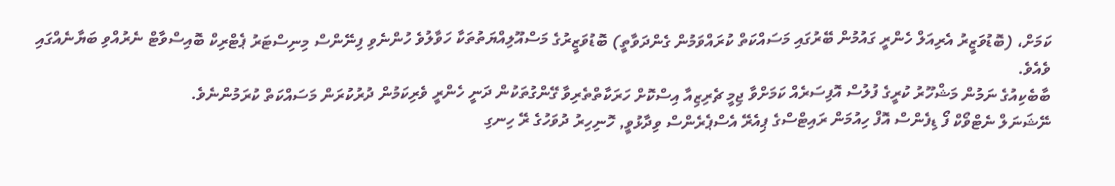ކަމަށް، (ބޮޑުވަޒީރު އެރިއަލް ހެންރީ ގައުމުން ބޭރުގައި މަސައްކަތް ކުރައްވަމުން ގެންދަވާތީ) ބޮޑުވަޒީރުގެ މަސްއޫލިއްޔަތުތަކާ ހަވާލުވެ ހުންނެވި ފިނޭންސް މިނިސްޓަރު ޕެޓްރިކް ބޮއިސްވާޓް ނެރުއްވި ބަޔާނެއްގައި ވެއެވެ.
ބާބެކިއުގެ ނަމުން މަޝްހޫރު ކުރީގެ ފުލުސް އޮފިސަރެއް ކަމަށްވާ ޖިމީ ޗެރިޒިއާ އިސްކޮށް ހަރަކާތްތެރިވާ ގޭންގުތަކުން ދަނީ ހެންރީ ވެރިކަމުން ދުރުކުރަން މަސައްކަތް ކުރަމުންނެވެ.
ނޭޝަނަލް ނެޓްވޯކް ފޯ ޑިފެންސް އޮފް ހިއުމަން ރައިޓްސްގެ ޕިއެރޭ އެސްޕެރެންސް ވިދާޅުވީ, ހޮނިހިރު ދުވަހުގެ ރޭ ހިނގި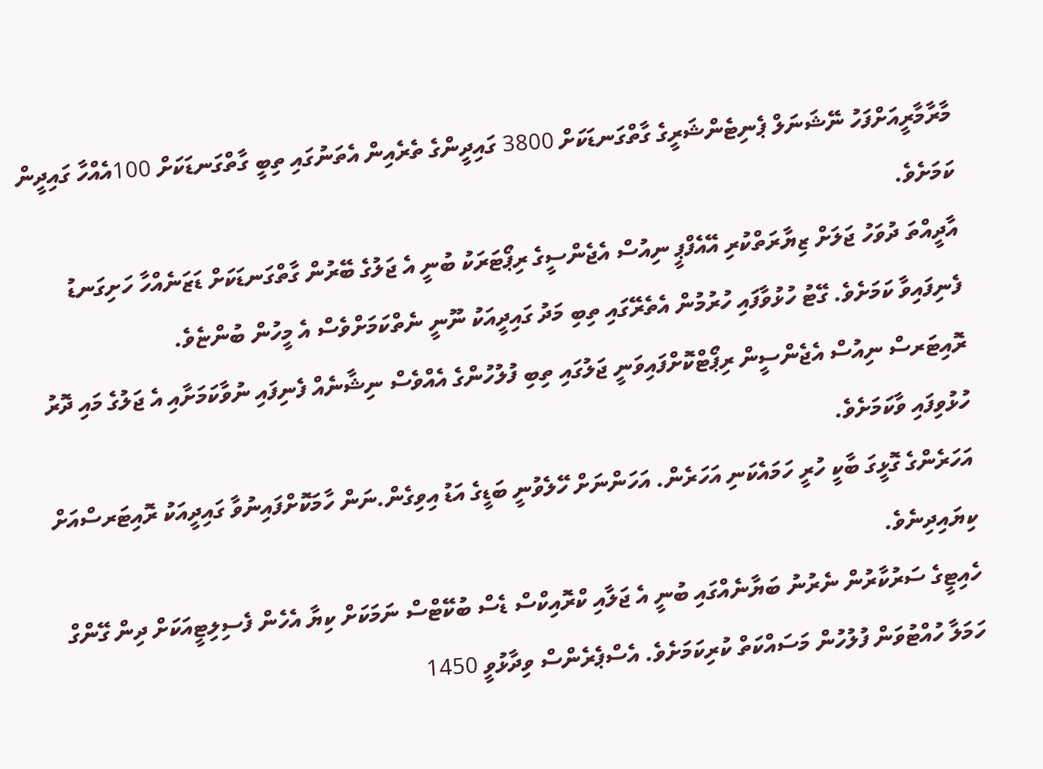މާރާމާރީއަށްފަހު ނޭޝަނަލް ޕެނިޓެންޝަރީގެ ގާތްގަނޑަކަށް 3800 ގައިދީންގެ ތެރެއިން އެތަނުގައި ތިބީ ގާތްގަނޑަކަށް 100އެއްހާ ގައިދީން ކަމަށެވެ.
އާދީއްތަ ދުވަހު ޖަލަށް ޒިޔާރަތްކުރި އޭއެފްޕީ ނިއުސް އެޖެންސީގެ ރިޕޯޓަރަކު ބުނީ އެ ޖަލުގެ ބޭރުން ގާތްގަނޑަކަށް ޑަޒަނެއްހާ ހަށިގަނޑު ފެނިފައިވާ ކަމަށެވެ. ގޭޓު ހުޅުވާފައި ހުރުމުން އެތެރޭގައި ތިބި މަދު ގައިދީއަކު ނޫނީ ނެތްކަމަށްވެސް އެ މީހުން ބުންޏެވެ.
ރޮއިޓަރސް ނިއުސް އެޖެންސީން ރިޕޯޓްކޮށްފައިވަނީ ޖަލުގައި ތިބި ފުލުހުންގެ އެއްވެސް ނިޝާނެއް ފެނިފައި ނުވާކަމަށާއި އެ ޖަލުގެ މައި ދޮރު ހުޅުވިފައި ވާކަމަށެވެ.
އަހަރެންގެ ގޮޅީގަ ބާކީ ހުރީ ހަމައެކަނި އަހަރެން. އަހަންނަށް ހޭލެވުނީ ބަޑީގެ އަޑު އިވިގެން.ނަން ހާމަކޮށްފައިނުވާ ގައިދީއަކު ރޮއިޓަރސްއަށް ކިޔައިދިނެވެ.
ހެއިޓީގެ ސަރުކާރުން ނެރުނު ބަޔާނެއްގައި ބުނީ އެ ޖަލާއި ކްރޮއިކްސް ޑެސް ބުކޭޓްސް ނަމަކަށް ކިޔާ އެހެން ފެސިލިޓީއަކަށް ދިން ގޭންގް ހަމަލާ ހުއްޓުވަން ފުލުހުން މަސައްކަތް ކުރިކަމަށެވެ. އެސްޕެރެންސް ވިދާޅުވީ 1450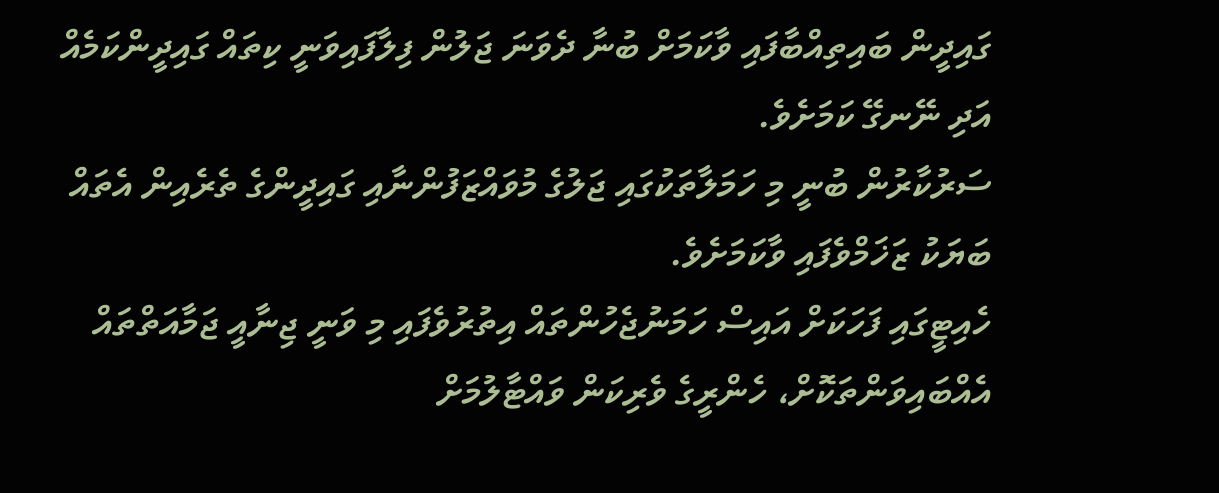ގައިދީން ބައިތިއްބާފައި ވާކަމަށް ބުނާ ދެވަނަ ޖަލުން ފިލާފައިވަނީ ކިތައް ގައިދީންކަމެއް އަދި ނޭނގޭ ކަމަށެވެ.
ސަރުކާރުން ބުނީ މި ހަމަލާތަކުގައި ޖަލުގެ މުވައްޒަފުންނާއި ގައިދީންގެ ތެރެއިން އެތައް ބަޔަކު ޒަޚަމްވެފައި ވާކަމަށެވެ.
ހެއިޓީގައި ފަހަކަށް އައިސް ހަމަނުޖެހުންތައް އިތުރުވެފައި މި ވަނީ ޖިނާއީ ޖަމާއަތްތައް އެއްބައިވަންތަކޮށް، ހެންރީގެ ވެރިކަން ވައްޓާލުމަށް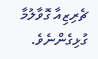ޗެރިޒިއާ ގޮވާލުމާ ގުޅިގެންނެވެ.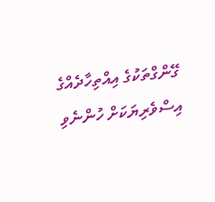ގޭންގްތަކުގެ އިއްތިހާދެއްގެ އިސްވެރިޔަކަށް ހުންނެވި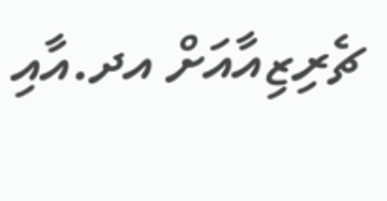ޗެރިޒިއާއަށް އދ.އާއި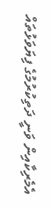އެމެރިކާއިން ވަނީ ދަތިކުރުމުގެ ފިޔަވަޅުތައް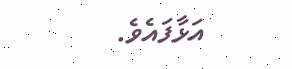އަޅާފައެވެ.